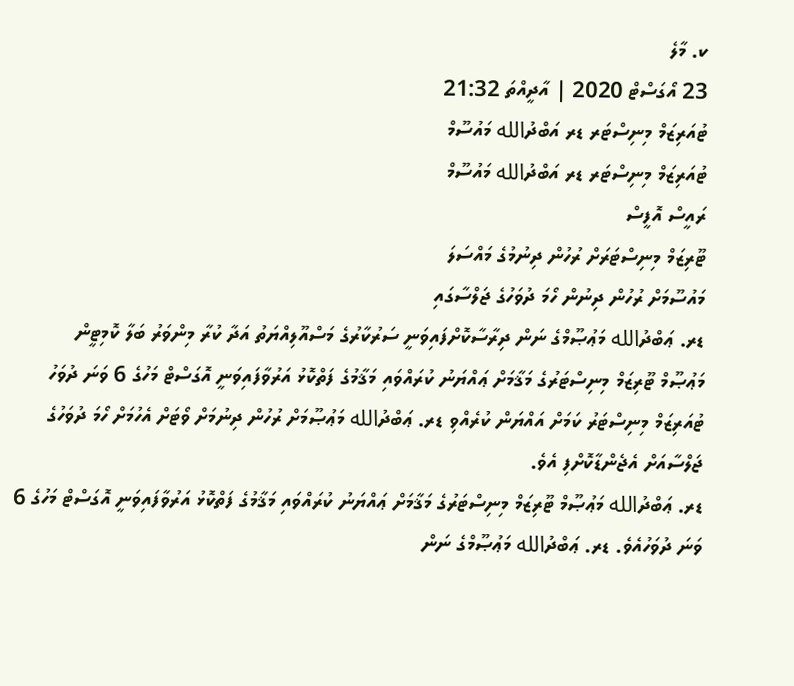ކ. މާލެ
23 އޯގަސްޓް 2020 | އާދީއްތަ 21:32
ޓުއަރިޒަމް މިނިސްޓަރ ޑރ އަބްދުالله މައުސޫމް
ޓުއަރިޒަމް މިނިސްޓަރ ޑރ އަބްދުالله މައުސޫމް
ރައީސް އޮފީސް
ޓޫރިޒަމް މިނިސްޓަރަށް ރުހުން ދިނުމުގެ މައްސަލަ
މައުސޫމަށް ރުހުން ދިނުން ހޯމަ ދުވަހުގެ ޖަލްސާގައި
ޑރ. ޢަބްދުالله މަޢުޞޫމްގެ ނަން ދިރާސާކޮށްފައިވަނީ ސަރުކާރުގެ މަސްއޫލިއްޔަތު އަދާ ކުރާ މިންވަރު ބަލާ ކޮމިޓީން
މަޢުޞޫމް ޓޫރިޒަމް މިނިސްޓަރުގެ މަޤާމަށް ޢައްޔަނު ކުރައްވައި މަޤާމުގެ ފަތްކޮޅު އަރުވާފައިވަނީ އޮގަސްޓް މަހުގެ 6 ވަނަ ދުވަހު
ޓުއަރިޒަމް މިނިސްޓަރު ކަމަށް އައްޔަން ކުރެއްވި ޑރ. ޢަބްދުالله މަޢުޞޫމަށް ރުހުން ދިނުމަށް ވޯޓަށް އެހުމަށް ހޯމަ ދުވަހުގެ ޖަލްސާއަށް އެޖެންޑާކޮށްފި އެވެ.
ޑރ. ޢަބްދުالله މަޢުޞޫމް ޓޫރިޒަމް މިނިސްޓަރުގެ މަޤާމަށް ޢައްޔަނު ކުރައްވައި މަޤާމުގެ ފަތްކޮޅު އަރުވާފައިވަނީ އޮގަސްޓް މަހުގެ 6 ވަނަ ދުވަހުއެވެ. ޑރ. ޢަބްދުالله މަޢުޞޫމްގެ ނަން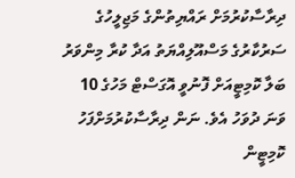ދިރާސާކުރުމަށް ރައްޔިތުންގެ މަޖިލީހުގެ ސަރުކާރުގެ މަސްއޫލިއްޔަތު އަދާ ކުރާ މިންވަރު ބަލާ ކޮމިޓީއަށް ފޮނުވީ އޮގަސްޓް މަހުގެ 10 ވަނަ ދުވަހު އެވެ. ނަން ދިރާސާކުރުމަށްފަހު ކޮމިޓީން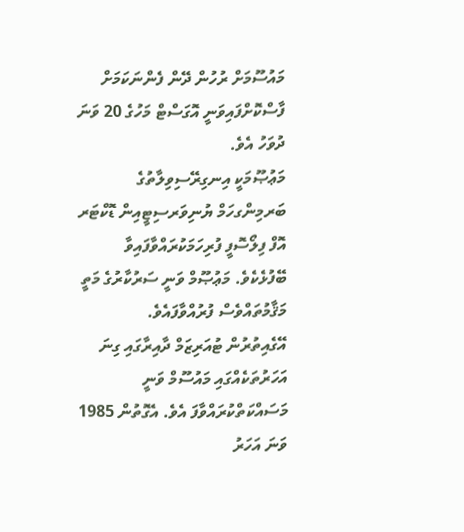މައުސޫމަށް ރުހުން ދޭން ފެންނަކަމަށް ފާސްކޮށްފައިވަނީ އޮގަސްޓް މަހުގެ 20 ވަނަ ދުވަހު އެވެ.
މަޢުޞޫމަކީ އިނގިރޭސިވިލާތުގެ ބަރމިންގހަމް ޔުނިވަރސިޓީއިން ޑޮކްޓަރ އޮފް ފިލޯސޮފީ ފުރިހަމަކުރައްވާފައިވާ ބޭފުޅެކެވެ. މަޢުޞޫމް ވަނީ ސަރުކާރުގެ މަތީ މަޤާމުތައްވެސް ފުރުއްވާފައެވެ.
އޭގެއިތުރުން ޓުއަރިޒަމް ދާއިރާގައި ގިނަ އަހަރުތަކެއްގައި މައުސޫމް ވަނީ މަސައްކަތްކުރައްވާފަ އެވެ. އެގޮތުން 1985 ވަނަ އަހަރު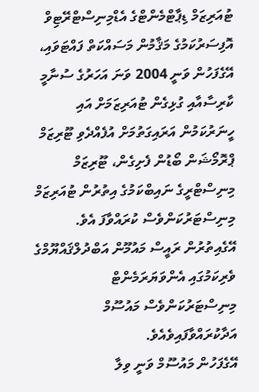ޓުއަރިޒަމް ޑިޕާޓްމެންޓްގެ އެޑްމިނިސްޓްރޭޓިވް އޮފިސަރުކަމުގެ މަޤާމުން މަސައްކަތް ފައްޓަވައި، އޭގެފަހުން ވަނީ 2004 ވަނަ އަހަރުގެ ސުނާމީ ކާރިސާއާއި ގުޅިގެން ޓުއަރިޒަމަށް އައި ހީނަރުކަމުން އަރައިގަތުމަށް އުފެއްދެވި ޓޫރިޒަމް ޕްރޮމޯޝަން ބޯޑުން ފެށިގެން، ޓޫރިޒަމް މިނިސްޓްރީގެ ނައިބްކަމުގެ އިތުރުން ޓުއަރިޒަމް މިނިސްޓަރުކަންވެސް ކުރައްވާފަ އެވެ. އޭގެއިތުރުން ރައީސް މައުމޫން އަބްދުލްޤައްޔޫމްގެ ވެރިކަމުގައި އެންވަޔަރަމެންޓް މިނިސްޓަރުކަންވެސް މައުސޫމް އަދާކުރައްވާފައިވެއެވެ.
އޭގެފަހުން މައުސޫމް ވަނީ ވިލާ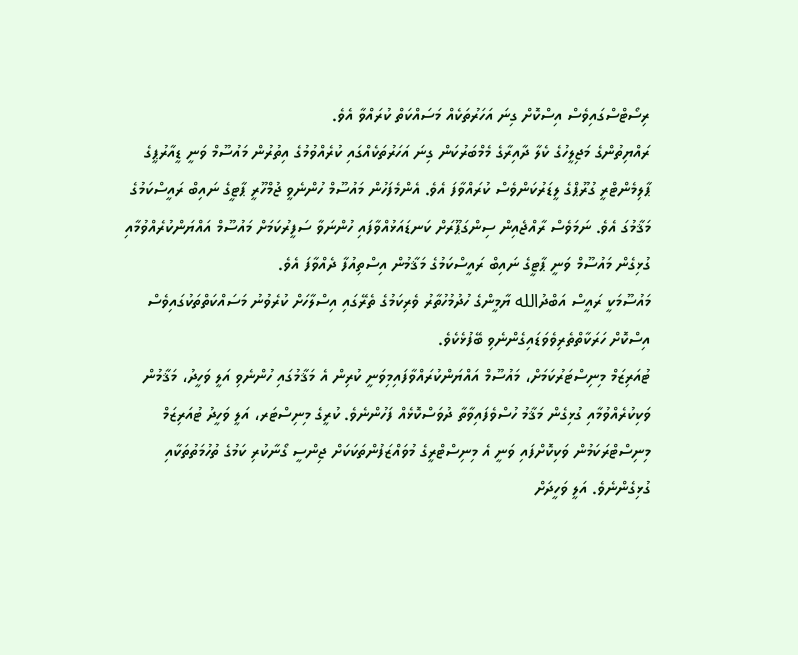ރިސޯޓްސްގައިވެސް އިސްކޮށް ގިނަ އަހަރުތަކެއް މަސައްކަތް ކުރައްވާ އެވެ.
ރައްޔިތުންގެ މަޖިލީހުގެ ކެލާ ދާއިރާގެ މެމްބަރުކަން ގިނަ އަހަރުތަކެއްގައި ކުރެއްވުމުގެ އިތުރުން މައުސޫމް ވަނީ ޑީއާރުޕީގެ ޕާލިމެންޓްރީ ގުރޫޕްގެ ލީޑަރުކަންވެސް ކުރައްވާފަ އެވެ. އެންމެފަހުން މައުސޫމް ހުންނެވީ ޖުމްހޫރީ ޕާޓީގެ ނައިބް ރައީސްކަމުގެ މަޤާމުގަ އެވެ. ނަމަވެސް ރާއްޖެއިން ސިންގަޕޫރަށް ކަނޑައަޅުއްވާފައި ހުންނަވާ ސަފީރުކަމަށް މައުސޫމް އައްޔަންކުރެއްވުމާއި ގުޅިގެން މައުސޫމް ވަނީ ޕާޓީގެ ނައިބް ރައީސްކަމުގެ މަޤާމުން އިސްތިއުފާ ދެއްވާފަ އެވެ.
މައުސޫމަކީ ރައީސް އަބްދުالله ޔާމީންގެ ހުދުމުހުތާރު ވެރިކަމުގެ ތެރޭގައި އިސްލާހަށް ކުރެވުނު މަސައްކަތްތަކުގައިވެސް އިސްކޮށް ހަރަކާތްތެރިވެވަޑައިގެންނެވި ބޭފުޅެކެވެ.
ޓުއަރިޒަމް މިނިސްޓަރުކަމަށް، މައުސޫމް އައްޔަންކުރައްވާފައިމިވަނީ ކުރިން އެ މަޤާމުގައި ހުންނެވި އަލީ ވަހީދު، މަޤާމުން ވަކިކުރެއްވުމާއި ގުޅިގެން މަޤާމު ހުސްވެފައިވާތާ ދުވަސްކޮޅެއް ފަހުންނެވެ. ކުރީގެ މިނިސްޓަރ، އަލީ ވަހީދު ޓުއަރިޒަމް މިނިސްޓްރަކަމުން ވަކިކޮށްފައި ވަނީ އެ މިނިސްޓްރީގެ މުވައްޒަފުންތަކަކަށް ޖިންސީ ގޯނާކުރި ކަމުގެ ތުހުމަތުތަކާއި ގުޅިގެންނެވެ. އަލީ ވަހީދަށް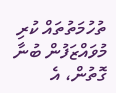ތުހުމަތުތައް ކުރި މުވައްޒަފުން ބުނާ ގޮތުން، އެ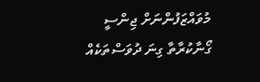މުވައްޒަފުންނަށް ޖިންސީ ގޯނާކުރާތާ ގިނަ ދުވަސްތަކެއް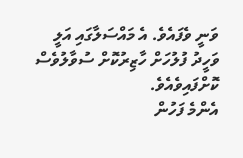ވަނީ ވެފައެވެ. އެ މައްސަލާގައި އަލީ ވަހީދު ފުލުހަށް ހާޒިރުކޮށް ސުވާލުވެސް ކޮށްފައިވެއެވެ.
އެންމެ ފަހުން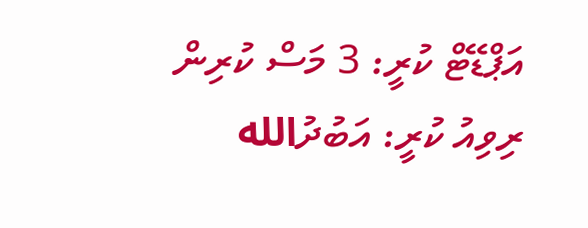އަޕްޑޭޓް ކުރީ: 3 މަސް ކުރިން
ރިވިއު ކުރީ: އަބުދުالله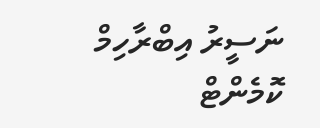ނަސީރު އިބްރާހިމް
ކޮމެންޓް